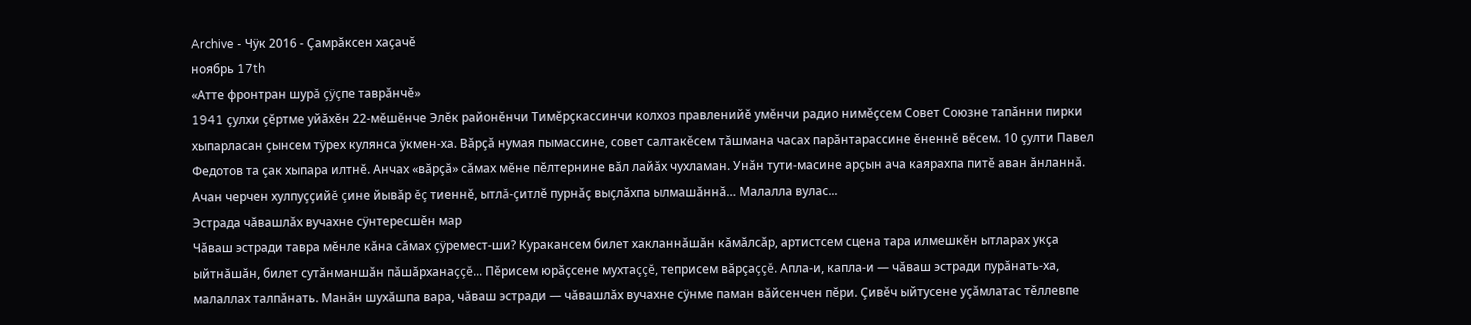Archive - Чÿк 2016 - Çамрăксен хаçачĕ
ноябрь 17th
«Атте фронтран шурă çÿçпе таврăнчĕ»
1941 çулхи çĕртме уйăхĕн 22-мĕшĕнче Элĕк районĕнчи Тимĕрçкассинчи колхоз правленийĕ умĕнчи радио нимĕçсем Совет Союзне тапăнни пирки хыпарласан çынсем тÿрех кулянса ÿкмен-ха. Вăрçă нумая пымассине, совет салтакĕсем тăшмана часах парăнтарассине ĕненнĕ вĕсем. 10 çулти Павел Федотов та çак хыпара илтнĕ. Анчах «вăрçă» сăмах мĕне пĕлтернине вăл лайăх чухламан. Унăн тути-масине арçын ача каярахпа питĕ аван ăнланнă. Ачан черчен хулпуççийĕ çине йывăр ĕç тиеннĕ, ытлă-çитлĕ пурнăç выçлăхпа ылмашăннă… Малалла вулас...
Эстрада чăвашлăх вучахне сÿнтересшĕн мар
Чăваш эстради тавра мĕнле кăна сăмах çÿремест-ши? Куракансем билет хакланнăшăн кăмăлсăр, артистсем сцена тара илмешкĕн ытларах укçа ыйтнăшăн, билет сутăнманшăн пăшăрханаççĕ... Пĕрисем юрăçсене мухтаççĕ, теприсем вăрçаççĕ. Апла-и, капла-и — чăваш эстради пурăнать-ха, малаллах талпăнать. Манăн шухăшпа вара, чăваш эстради — чăвашлăх вучахне сÿнме паман вăйсенчен пĕри. Çивĕч ыйтусене уçăмлатас тĕллевпе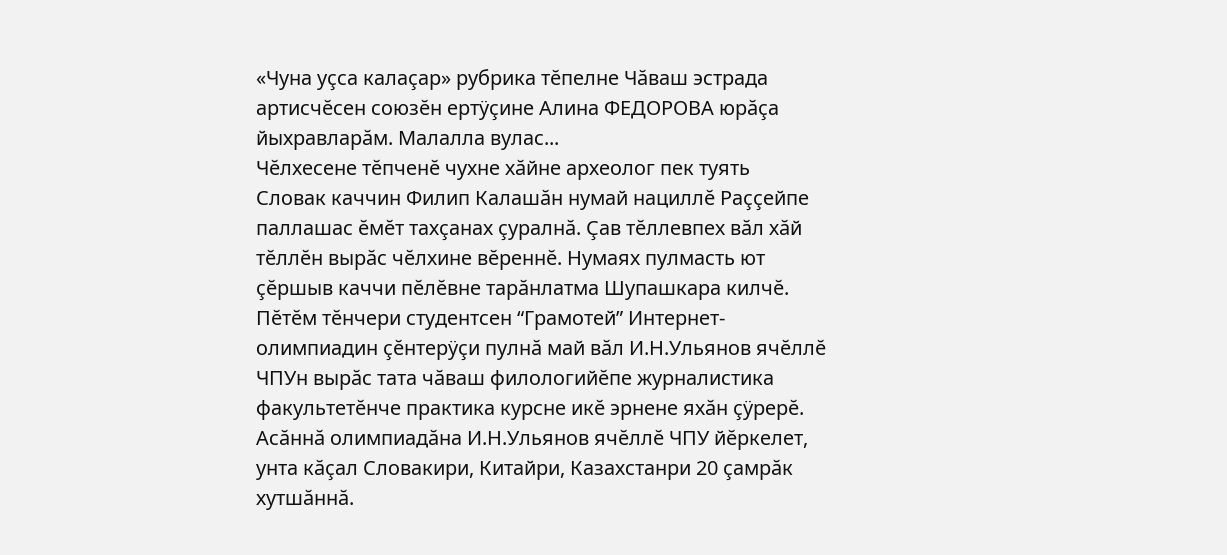«Чуна уçса калаçар» рубрика тĕпелне Чăваш эстрада артисчĕсен союзĕн ертÿçине Алина ФЕДОРОВА юрăçа йыхравларăм. Малалла вулас...
Чĕлхесене тĕпченĕ чухне хăйне археолог пек туять
Словак каччин Филип Калашăн нумай нациллĕ Раççейпе паллашас ĕмĕт тахçанах çуралнă. Çав тĕллевпех вăл хăй тĕллĕн вырăс чĕлхине вĕреннĕ. Нумаях пулмасть ют çĕршыв каччи пĕлĕвне тарăнлатма Шупашкара килчĕ. Пĕтĕм тĕнчери студентсен “Грамотей” Интернет-олимпиадин çĕнтерÿçи пулнă май вăл И.Н.Ульянов ячĕллĕ ЧПУн вырăс тата чăваш филологийĕпе журналистика факультетĕнче практика курсне икĕ эрнене яхăн çÿрерĕ. Асăннă олимпиадăна И.Н.Ульянов ячĕллĕ ЧПУ йĕркелет, унта кăçал Словакири, Китайри, Казахстанри 20 çамрăк хутшăннă.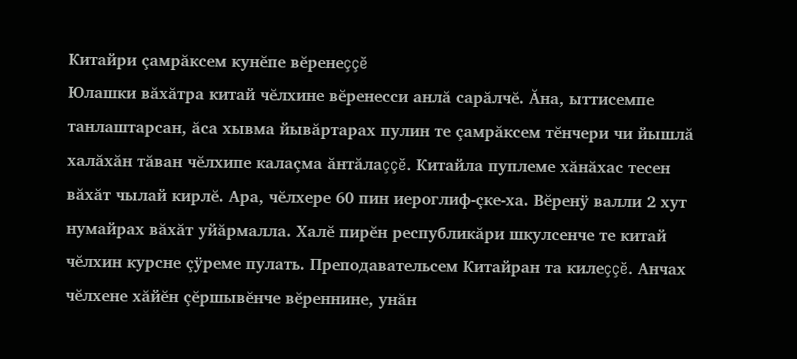Китайри çамрăксем кунĕпе вĕренеççĕ
Юлашки вăхăтра китай чĕлхине вĕренесси анлă сарăлчĕ. Ăна, ыттисемпе танлаштарсан, ăса хывма йывăртарах пулин те çамрăксем тĕнчери чи йышлă халăхăн тăван чĕлхипе калаçма ăнтăлаççĕ. Китайла пуплеме хăнăхас тесен вăхăт чылай кирлĕ. Ара, чĕлхере 60 пин иероглиф-çке-ха. Вĕренÿ валли 2 хут нумайрах вăхăт уйăрмалла. Халĕ пирĕн республикăри шкулсенче те китай чĕлхин курсне çÿреме пулать. Преподавательсем Китайран та килеççĕ. Анчах чĕлхене хăйĕн çĕршывĕнче вĕреннине, унăн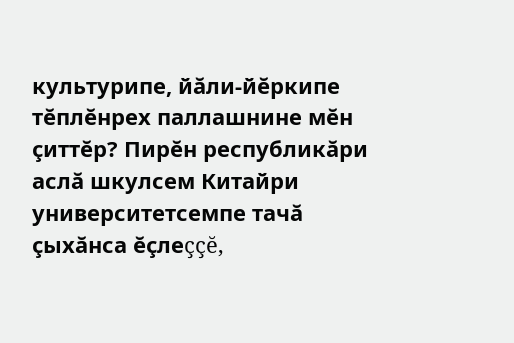культурипе, йăли-йĕркипе тĕплĕнрех паллашнине мĕн çиттĕр? Пирĕн республикăри аслă шкулсем Китайри университетсемпе тачă çыхăнса ĕçлеççĕ,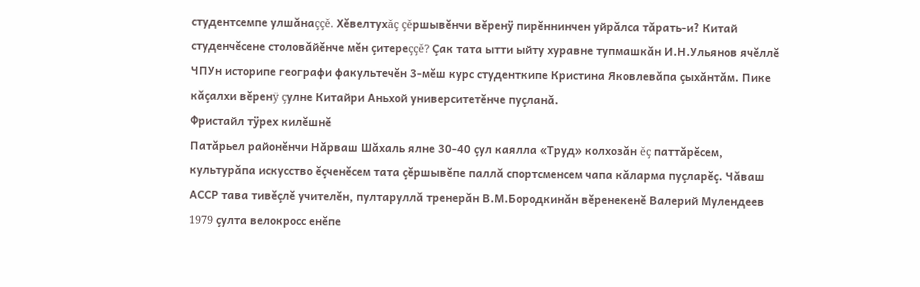студентсемпе улшăнаççĕ. Хĕвелтухăç çĕршывĕнчи вĕренÿ пирĕннинчен уйрăлса тăрать-и? Китай студенчĕсене столовăйĕнче мĕн çитереççĕ? Çак тата ытти ыйту хуравне тупмашкăн И.Н.Ульянов ячĕллĕ ЧПУн историпе географи факультечĕн 3-мĕш курс студенткипе Кристина Яковлевăпа çыхăнтăм. Пике кăçалхи вĕренÿ çулне Китайри Аньхой университетĕнче пуçланă.
Фристайл тÿрех килĕшнĕ
Патăрьел районĕнчи Нăрваш Шăхаль ялне 30-40 çул каялла «Труд» колхозăн ĕç паттăрĕсем, культурăпа искусство ĕçченĕсем тата çĕршывĕпе паллă спортсменсем чапа кăларма пуçларĕç. Чăваш АССР тава тивĕçлĕ учителĕн, пултаруллă тренерăн В.М.Бородкинăн вĕренекенĕ Валерий Мулендеев 1979 çулта велокросс енĕпе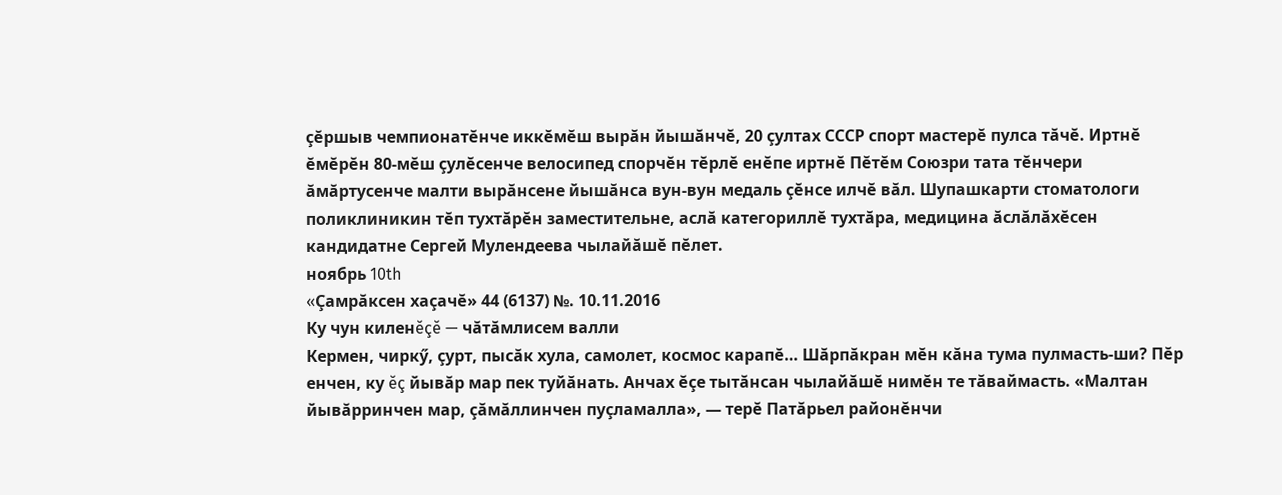çĕршыв чемпионатĕнче иккĕмĕш вырăн йышăнчĕ, 20 çултах СССР спорт мастерĕ пулса тăчĕ. Иртнĕ ĕмĕрĕн 80-мĕш çулĕсенче велосипед спорчĕн тĕрлĕ енĕпе иртнĕ Пĕтĕм Союзри тата тĕнчери ăмăртусенче малти вырăнсене йышăнса вун-вун медаль çĕнсе илчĕ вăл. Шупашкарти стоматологи поликлиникин тĕп тухтăрĕн заместительне, аслă категориллĕ тухтăра, медицина ăслăлăхĕсен кандидатне Сергей Мулендеева чылайăшĕ пĕлет.
ноябрь 10th
«Çамрăксен хаçачĕ» 44 (6137) №. 10.11.2016
Ку чун киленĕçĕ — чăтăмлисем валли
Кермен, чиркӳ, çурт, пысăк хула, самолет, космос карапĕ… Шăрпăкран мĕн кăна тума пулмасть-ши? Пĕр енчен, ку ĕç йывăр мар пек туйăнать. Анчах ĕçе тытăнсан чылайăшĕ нимĕн те тăваймасть. «Малтан йывăрринчен мар, çăмăллинчен пуçламалла», — терĕ Патăрьел районĕнчи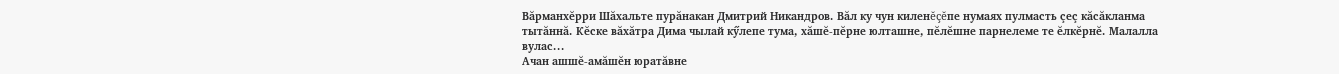Вăрманхĕрри Шăхальте пурăнакан Дмитрий Никандров. Вăл ку чун киленĕçĕпе нумаях пулмасть çеç кăсăкланма тытăннă. Кĕске вăхăтра Дима чылай кӳлепе тума, хăшĕ-пĕрне юлташне, пĕлĕшне парнелеме те ĕлкĕрнĕ. Малалла вулас...
Ачан ашшĕ-амăшĕн юратăвне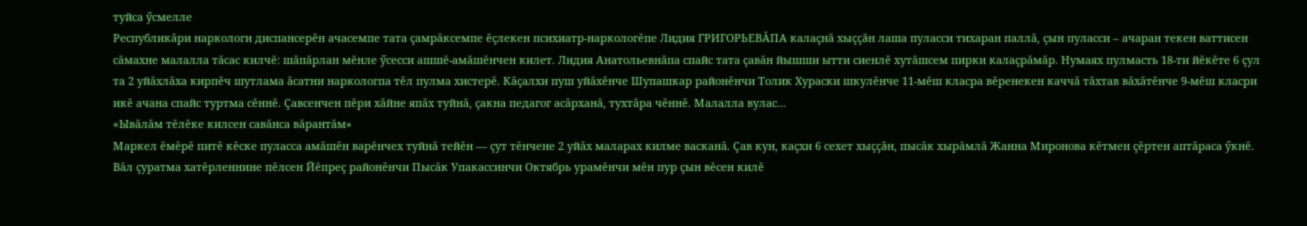туйса ӳсмелле
Республикăри наркологи диспансерĕн ачасемпе тата çамрăксемпе ĕçлекен психиатр-наркологĕпе Лидия ГРИГОРЬЕВĂПА калаçнă хыççăн лаша пуласси тихаран паллă, çын пуласси – ачаран текен ваттисен сăмахне малалла тăсас килчĕ: шăпăрлан мĕнле ӳсесси ашшĕ-амăшĕнчен килет. Лидия Анатольевнăпа спайс тата çавăн йышши ытти сиенлĕ хутăшсем пирки калаçрăмăр. Нумаях пулмасть 18-ти йĕкĕте 6 çул та 2 уйăхлăха кирпĕч шутлама ăсатни наркологпа тĕл пулма хистерĕ. Кăçалхи пуш уйăхĕнче Шупашкар районĕнчи Толик Хураски шкулĕнче 11-мĕш класра вĕренекен каччă тăхтав вăхăтĕнче 9-мĕш класри икĕ ачана спайс туртма сĕннĕ. Çавсенчен пĕри хăйне япăх туйнă, çакна педагог асăрханă, тухтăра чĕннĕ. Малалла вулас...
«Ывăлăм тĕлĕке килсен савăнса вăрантăм»
Маркел ĕмĕрĕ питĕ кĕске пуласса амăшĕн варĕнчех туйнă тейĕн — çут тĕнчене 2 уйăх маларах килме васканă. Çав кун, каçхи 6 сехет хыççăн, пысăк хырăмлă Жанна Миронова кĕтмен çĕртен аптăраса ӳкнĕ. Вăл çуратма хатĕрленнине пĕлсен Йĕпреç районĕнчи Пысăк Упакассинчи Октябрь урамĕнчи мĕн пур çын вĕсен килĕ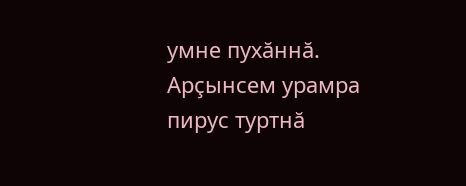умне пухăннă. Арçынсем урамра пирус туртнă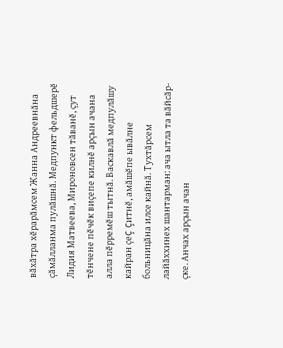вăхăтра хĕрарăмсем Жанна Андреевнăна çăмăлланма пулăшнă. Медпункт фельдшерĕ Лидия Матвеева, Мироновсен тăванĕ, çут тĕнчене пĕчĕк виçепе килнĕ арçын ачана алла пĕрремĕш тытнă. Васкавлă медпулăшу кайран çеç çитнĕ, амăшĕпе ывăлне больницăна илсе кайнă. Тухтăрсем лайăххинех шантарман: ача ытла та вăйсăр-çке. Анчах арçын ачан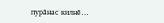пурăнас килнĕ…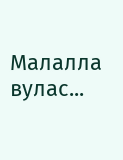Малалла вулас...